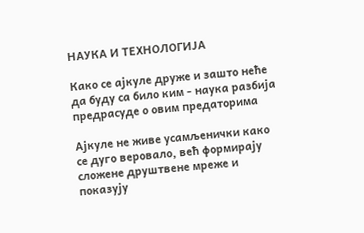НАУКА И ТЕХНОЛОГИЈА

Како се ајкуле друже и зашто неће да буду са било ким - наука разбија предрасуде о овим предаторима

Ајкуле не живе усамљенички како се дуго веровало, већ формирају сложене друштвене мреже и показују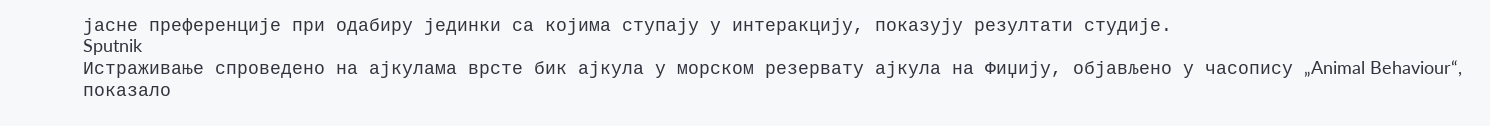јасне преференције при одабиру јединки са којима ступају у интеракцију, показују резултати студије.
Sputnik
Истраживање спроведено на ајкулама врсте бик ајкула у морском резервату ајкула на Фиџију, објављено у часопису „Animal Behaviour“, показало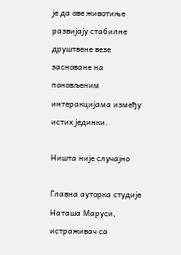је да ове животиње развијају стабилне друштвене везе засноване на поновљеним интеракцијама између истих јединки.

Ништа није случајно

Главна ауторка студије Наташа Маруси, истраживач са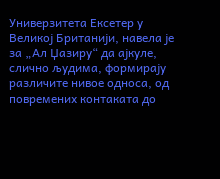Универзитета Ексетер у Великој Британији, навела је за „Ал Џазиру“ да ајкуле, слично људима, формирају различите нивое односа, од повремених контаката до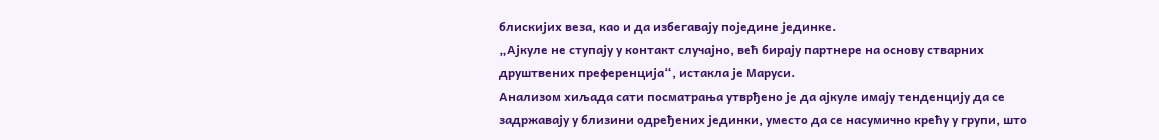блискијих веза, као и да избегавају поједине јединке.
„Ајкуле не ступају у контакт случајно, већ бирају партнере на основу стварних друштвених преференција“, истакла је Маруси.
Анализом хиљада сати посматрања утврђено је да ајкуле имају тенденцију да се задржавају у близини одређених јединки, уместо да се насумично крећу у групи, што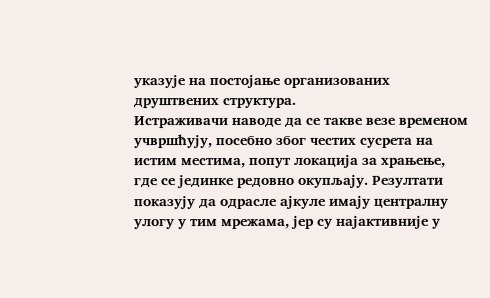указује на постојање организованих друштвених структура.
Истраживачи наводе да се такве везе временом учвршћују, посебно због честих сусрета на истим местима, попут локација за храњење, где се јединке редовно окупљају. Резултати показују да одрасле ајкуле имају централну улогу у тим мрежама, јер су најактивније у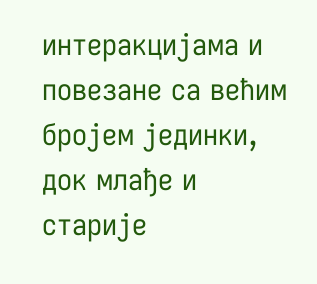интеракцијама и повезане са већим бројем јединки, док млађе и старије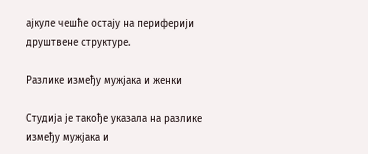ајкуле чешће остају на периферији друштвене структуре.

Разлике између мужјака и женки

Студија је такође указала на разлике између мужјака и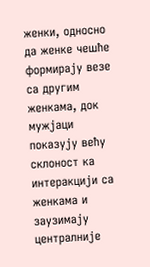женки, односно да женке чешће формирају везе са другим женкама, док мужјаци показују већу склоност ка интеракцији са женкама и заузимају централније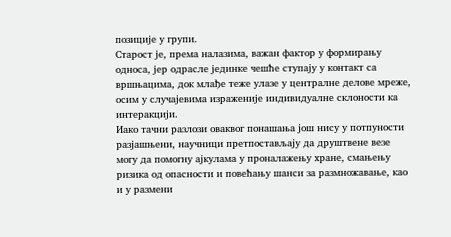позиције у групи.
Старост је, према налазима, важан фактор у формирању односа, јер одрасле јединке чешће ступају у контакт са вршњацима, док млађе теже улазе у централне делове мреже, осим у случајевима израженије индивидуалне склоности ка интеракцији.
Иако тачни разлози оваквог понашања још нису у потпуности разјашњени, научници претпостављају да друштвене везе могу да помогну ајкулама у проналажењу хране, смањењу ризика од опасности и повећању шанси за размножавање, као и у размени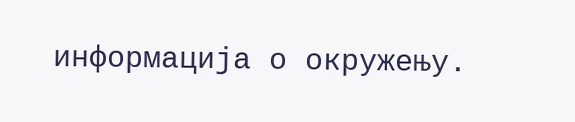информација о окружењу.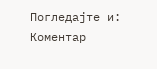Погледајте и:
Коментар